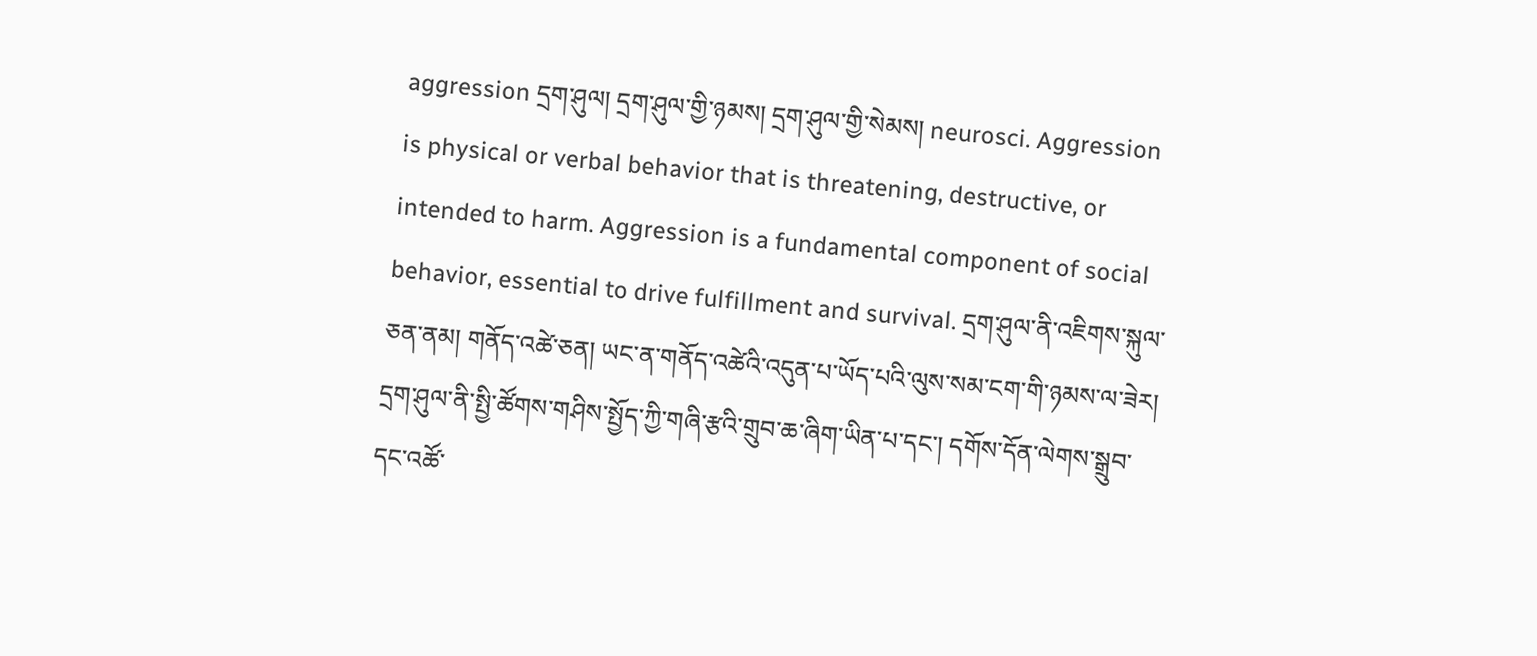aggression དྲག་ཤུལ། དྲག་ཤུལ་གྱི་ཉམས། དྲག་ཤུལ་གྱི་སེམས། neurosci. Aggression is physical or verbal behavior that is threatening, destructive, or intended to harm. Aggression is a fundamental component of social behavior, essential to drive fulfillment and survival. དྲག་ཤུལ་ནི་འཇིགས་སྐུལ་ཅན་ནམ། གནོད་འཚེ་ཅན། ཡང་ན་གནོད་འཚེའི་འདུན་པ་ཡོད་པའི་ལུས་སམ་ངག་གི་ཉམས་ལ་ཟེར། དྲག་ཤུལ་ནི་སྤྱི་ཚོགས་གཤིས་སྤྱོད་ཀྱི་གཞི་རྩའི་གྲུབ་ཆ་ཞིག་ཡིན་པ་དང་། དགོས་དོན་ལེགས་སྒྲུབ་དང་འཚོ་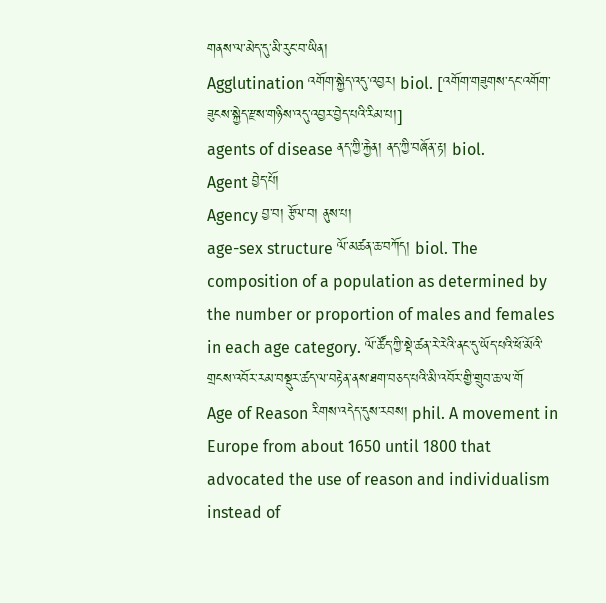གནས་ལ་མེད་དུ་མི་རུང་བ་ཡིན།
Agglutination འགོག་སྐྱེད་འདུ་འབྱར། biol. [འགོག་གཟུགས་དང་འགོག་ཟུངས་སྐྱེད་རྫས་གཉིས་འདུ་འབྱར་བྱེད་པའི་རིམ་པ།]
agents of disease ནད་ཀྱི་རྐྱེན། ནད་ཀྱི་བཞོན་རྟ། biol.
Agent བྱེད་པོ།
Agency བྱ་བ། རྩོལ་བ། ནུས་པ།
age-sex structure ལོ་མཚན་ཆ་བཀོད། biol. The composition of a population as determined by the number or proportion of males and females in each age category. ལོ་ཚོད་ཀྱི་སྡེ་ཚན་རེ་རེའི་ནང་དུ་ཡོད་པའི་ཕོ་མོའི་གྲངས་འབོར་རམ་བསྡུར་ཚད་ལ་བརྟེན་ནས་ཐག་བཅད་པའི་མི་འབོར་གྱི་གྲུབ་ཆ་ལ་གོ
Age of Reason རིགས་འདེད་དུས་རབས། phil. A movement in Europe from about 1650 until 1800 that advocated the use of reason and individualism instead of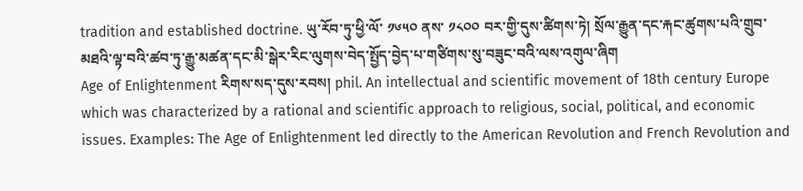tradition and established doctrine. ཡུ་རོབ་ཏུ་ཕྱི་ལོ་ ༡༦༥༠ ནས་ ༡༨༠༠ བར་གྱི་དུས་ཚིགས་ཏེ། སྲོལ་རྒྱུན་དང་རྐང་ཚུགས་པའི་གྲུབ་མཐའི་ལྟ་བའི་ཚབ་ཏུ་རྒྱུ་མཚན་དང་མི་སྒེར་རིང་ལུགས་བེད་སྤྱོད་བྱེད་པ་གཙིགས་སུ་བཟུང་བའི་ལས་འགུལ་ཞིག
Age of Enlightenment རིགས་སད་དུས་རབས། phil. An intellectual and scientific movement of 18th century Europe which was characterized by a rational and scientific approach to religious, social, political, and economic issues. Examples: The Age of Enlightenment led directly to the American Revolution and French Revolution and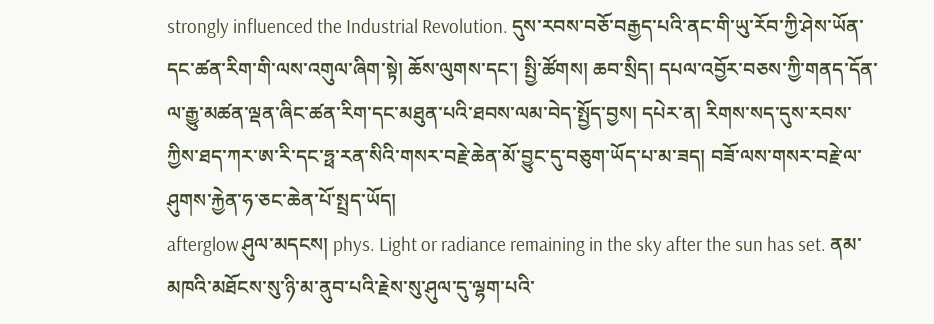strongly influenced the Industrial Revolution. དུས་རབས་བཅོ་བརྒྱད་པའི་ནང་གི་ཡུ་རོབ་ཀྱི་ཤེས་ཡོན་དང་ཚན་རིག་གི་ལས་འགུལ་ཞིག་སྟེ། ཆོས་ལུགས་དང་། སྤྱི་ཚོགས། ཆབ་སྲིད། དཔལ་འབྱོར་བཅས་ཀྱི་གནད་དོན་ལ་རྒྱུ་མཚན་ལྡན་ཞིང་ཚན་རིག་དང་མཐུན་པའི་ཐབས་ལམ་བེད་སྤྱོད་བྱས། དཔེར་ན། རིགས་སད་དུས་རབས་ཀྱིས་ཐད་ཀར་ཨ་རི་དང་ཧྥ་རན་སིའི་གསར་བརྗེ་ཆེན་མོ་བྱུང་དུ་བཅུག་ཡོད་པ་མ་ཟད། བཟོ་ལས་གསར་བརྗེ་ལ་ཤུགས་རྐྱེན་ཧ་ཅང་ཆེན་པོ་སྤྲད་ཡོད།
afterglow ཤུལ་མདངས། phys. Light or radiance remaining in the sky after the sun has set. ནམ་མཁའི་མཐོངས་སུ་ཉི་མ་ནུབ་པའི་རྗེས་སུ་ཤུལ་དུ་ལྷག་པའི་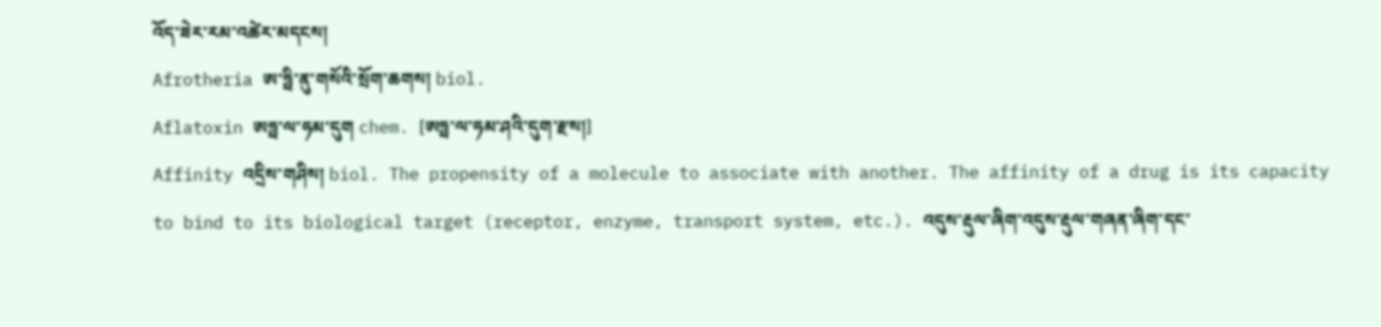འོད་ཟེར་རམ་འཚེར་མདངས།
Afrotheria ཨ་ཧྥི་ནུ་གསོའི་སྲོག་ཆགས། biol.
Aflatoxin ཨཧྥ་ལ་ཧམ་དུག chem. [ཨཧྥ་ལ་ཧམ་ཤའི་དུག་རྫས།]
Affinity འདྲིས་གཤིས། biol. The propensity of a molecule to associate with another. The affinity of a drug is its capacity to bind to its biological target (receptor, enzyme, transport system, etc.). འདུས་རྡུལ་ཞིག་འདུས་རྡུལ་གཞན་ཞིག་དང་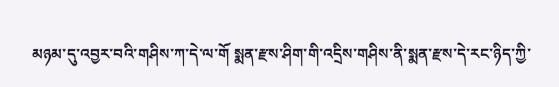མཉམ་དུ་འབྱར་བའི་གཤིས་ཀ་དེ་ལ་གོ སྨན་རྫས་ཤིག་གི་འདྲིས་གཤིས་ནི་སྨན་རྫས་དེ་རང་ཉིད་ཀྱི་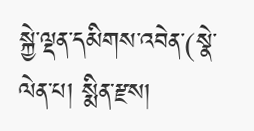སྐྱེ་ལྡན་དམིགས་འབེན་(སྣེ་ལེན་པ། སྨིན་རྫས།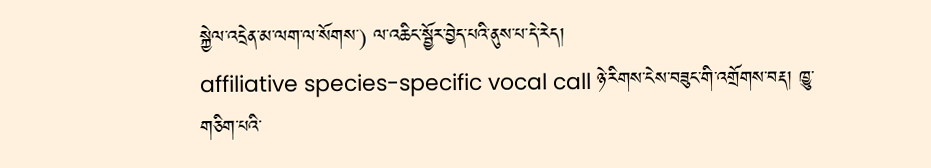སྐྱེལ་འདྲེན་མ་ལག་ལ་སོགས་) ལ་འཆིང་སྦྱོར་བྱེད་པའི་ནུས་པ་དེ་རེད།
affiliative species-specific vocal call ཉེ་རིགས་ངེས་བཟུང་གི་འགྲོགས་བརྡ། ཁྱུ་གཅིག་པའི་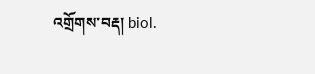འགྲོགས་བརྡ། biol.